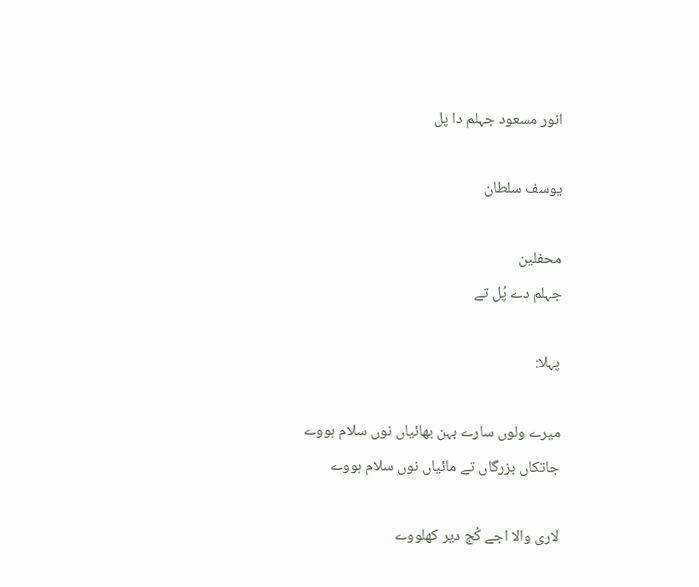انور مسعود جہلم دا پل

یوسف سلطان

محفلین
جہلم دے پُل تے

پہلا:

میرے ولوں سارے بہن بھائیاں نوں سلام ہووے
جاتکاں بزرگاں تے مائیاں نوں سلام ہووے

لاری والا اجے کُج دیر کھلووے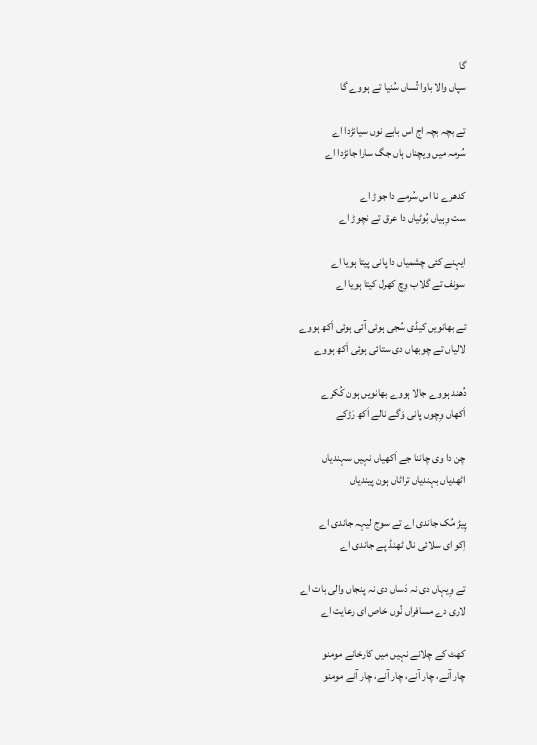گا
سپاں والا باوا تُساں سُنیا تے ہووے گا

تے بچہ بچہ اج اس بابے نوں سیانڑدا اے
سُرمہ میں ویچناں ہاں جگ سارا جانڑدا اے

کدھرے نا اس سُرمے دا جوڑ اے
ست وِہیاں بُوٹیاں دا عرق تے نچوڑ اے

ایہنے کئی چشمیاں دا پانی پیتا ہویا اے
سونف تے گلاب وِچ کھرل کیتا ہویا اے

تے بھانویں کیڈی سُجی ہوئی آئی ہوئی اَکھ ہووے
لالیاں تے چوبھاں دی ستائی ہوئی اَکھ ہووے

دُھند ہووے جالا ہووے بھانویں ہون کُکرے
اَکھاں وِچوں پانی وَگے نالے اَکھ رَڑکے

چن دا وی چاننا جے اَکھیاں نہیں سہندیاں
اٹھدیاں بہندیاں تراٹاں ہون پیندیاں

پِیڑ مُک جاندی اے تے سوج لیہہ جاندی اے
اِکو ای سلائی نال ٹھنڈ پے جاندی اے

تے وِیہاں دی نہ دَساں دی نہ پنجاں والی بات اے
لاری دے مسافراں نُوں خاص ای رعایت اے

کھٹ کے چلانے نہیں میں کارخانے مومنو
چار آنے، چار آنے، چار آنے، چار آنے مومنو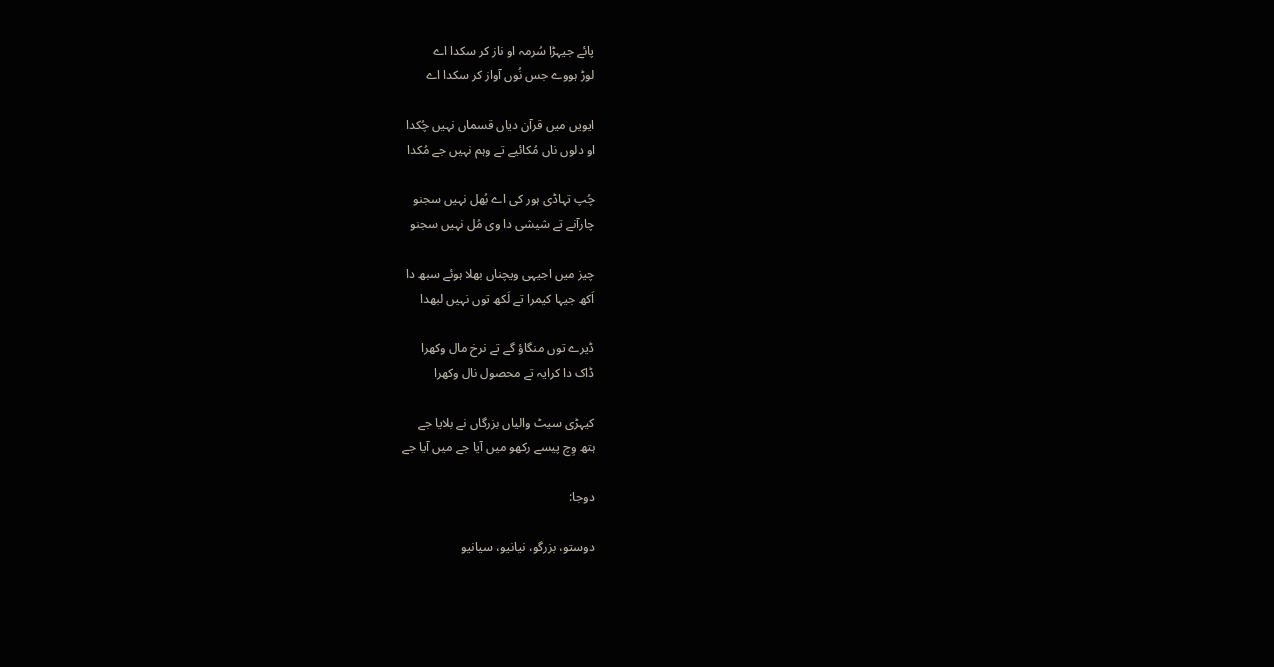پائے جیہڑا سُرمہ او ناز کر سکدا اے
لوڑ ہووے جس نُوں آواز کر سکدا اے

ایویں میں قرآن دیاں قسماں نہیں چُکدا
او دلوں ناں مُکائیے تے وہم نہیں جے مُکدا

چُپ تہاڈی ہور کی اے بُھل نہیں سجنو
چارآنے تے شیشی دا وی مُل نہیں سجنو

چيز میں اجیہی ویچناں بھلا ہوئے سبھ دا
اَکھ جیہا کیمرا تے لَکھ توں نہیں لبھدا

ڈیرے توں منگاؤ گے تے نرخ مال وکھرا
ڈاک دا کرایہ تے محصول نال وکھرا

کیہڑی سیٹ والیاں بزرگاں نے بلایا جے
ہتھ وِچ پیسے رکھو میں آيا جے میں آيا جے

دوجا:

دوستو، بزرگو، نیانیو، سیانیو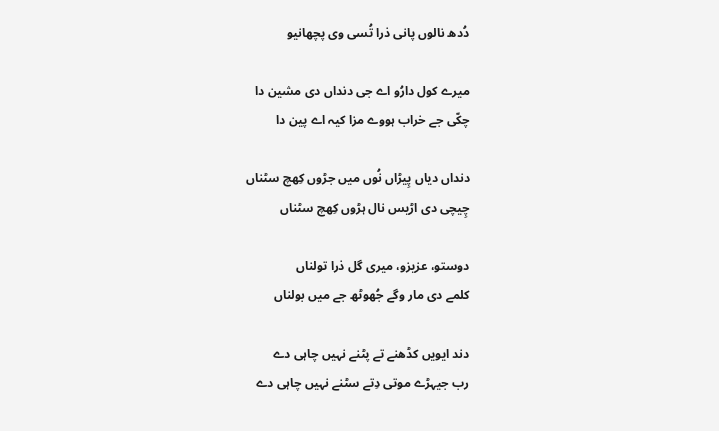دُدھ نالوں پانی ذرا تُسی وی پچھانیو

میرے کول دارُو اے جی دنداں دی مشین دا
چکّی جے خراب ہووے مزا کیہ اے پین دا

دنداں دیاں پِیڑاں نُوں میں جڑوں کِھچ سٹناں
چِیچی دی اڑیس نال ہڑوں کِھچ سٹناں

دوستو، عزیزو، میری گل ذرا تولناں
کلمے دی مار وگے جُھوٹھ جے میں بولناں

دند ایویں کڈھنے تے پٹنے نہیں چاہی دے
رب جیہڑے موتی دِتے سٹنے نہیں چاہی دے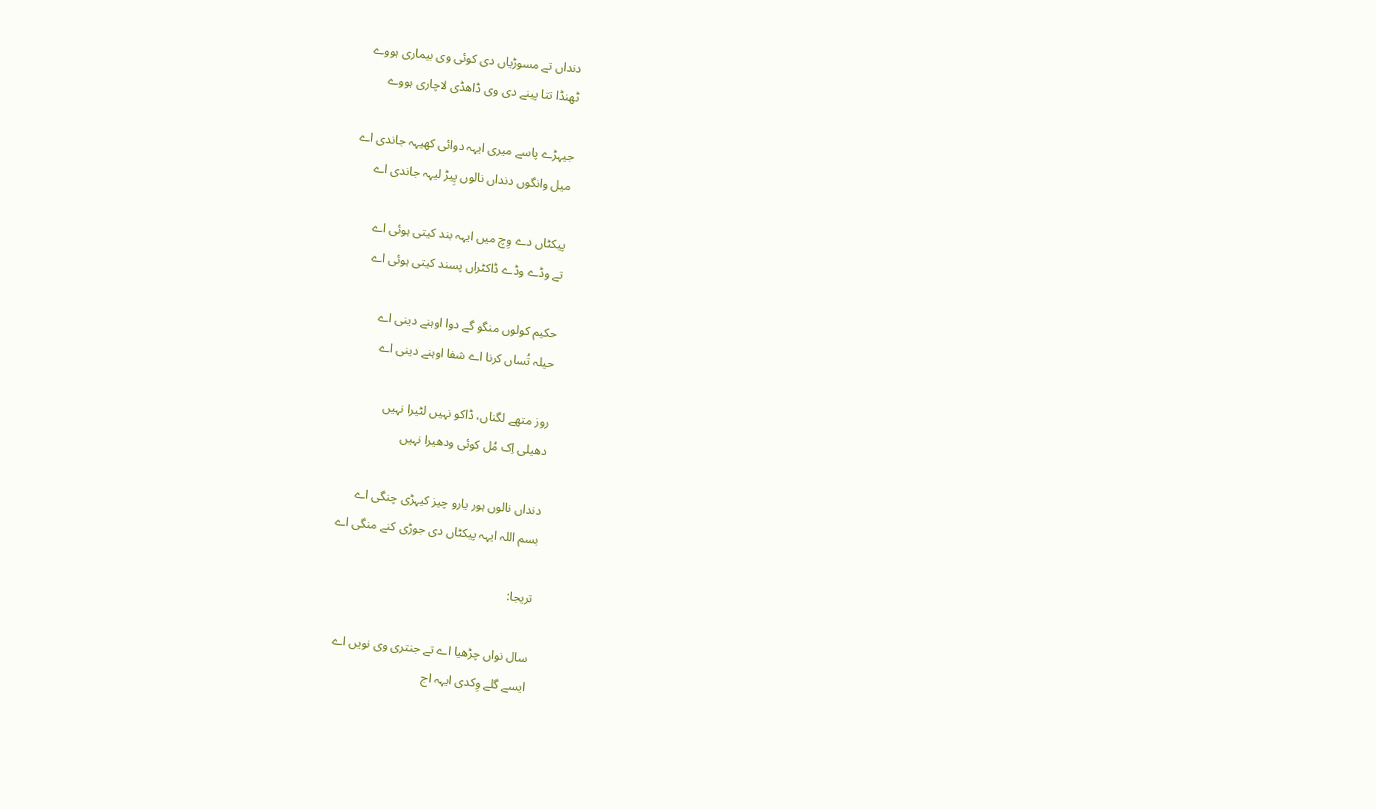دنداں تے مسوڑیاں دی کوئی وی بیماری ہووے
ٹھنڈا تتا پینے دی وی ڈاھڈی لاچاری ہووے

جیہڑے پاسے میری ایہہ دوائی کھیہہ جاندی اے
میل وانگوں دنداں نالوں پِیڑ لیہہ جاندی اے

پیکٹاں دے وِچ میں ایہہ بند کیتی ہوئی اے
تے وڈے وڈے ڈاکٹراں پسند کیتی ہوئی اے

حکیم کولوں منگو گے دوا اوہنے دینی اے
حیلہ تُساں کرنا اے شفا اوہنے دینی اے

روز متھے لگناں، ڈاکو نہیں لٹیرا نہیں
دھیلی اِک مُل کوئی ودھیرا نہیں

دنداں نالوں ہور یارو چیز کیہڑی چنگی اے
بسم اللہ ایہہ پیکٹاں دی جوڑی کنے منگی اے

تریجا:

سال نواں چڑھیا اے تے جنتری وی نویں اے
ایسے گلے وِکدی ایہہ اج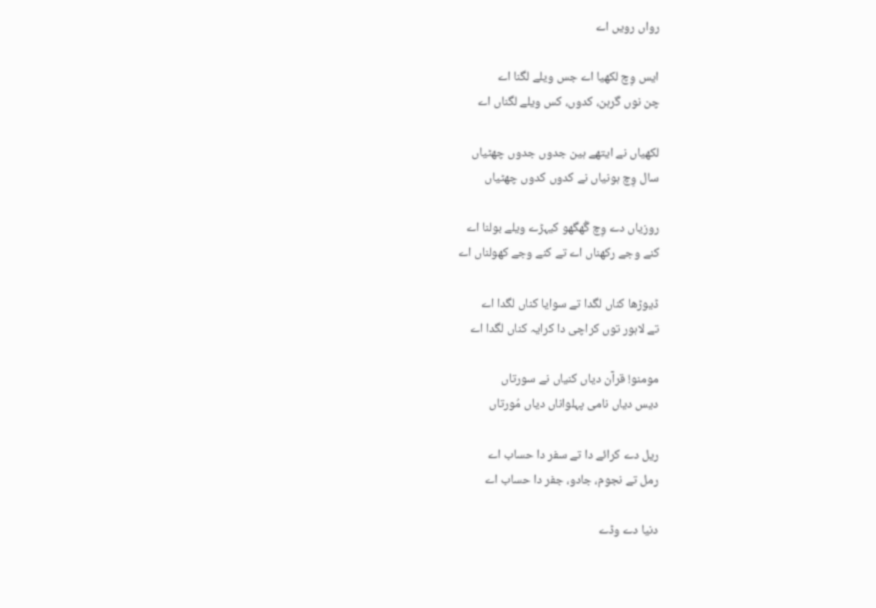رواں رویں اے

ایس وِچ لکھیا اے جس ویلے لگنا اے
چن نوں گرہن، کدوں، کس ویلے لگناں اے

لکھیاں نے ایتھے ہین جدوں جدوں چھٹیاں
سال وِچ ہونیاں نے کدوں کدوں چھٹیاں

روزیاں دے وِچ گُھگھو کیہڑے ویلے بولنا اے
کنے وجے رکھناں اے تے کنے وجے کھولناں اے

ڈیوڑھا کناں لگدا تے سوایا کناں لگدا اے
تے لاہور توں کراچی دا کرایہ کناں لگدا اے

مومنو! قرآن دیاں کنیاں نے سورتاں
دیس دیاں نامی پہلواناں دیاں مُورتاں

ریل دے کرائے دا تے سفر دا حساب اے
رمل تے نجوم، جادو، جفر دا حساب اے

دنیا دے وڈے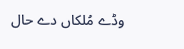وڈے مُلکاں دے حال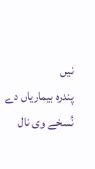نیں
پندرہ بیماریاں دے نُسخے وی نال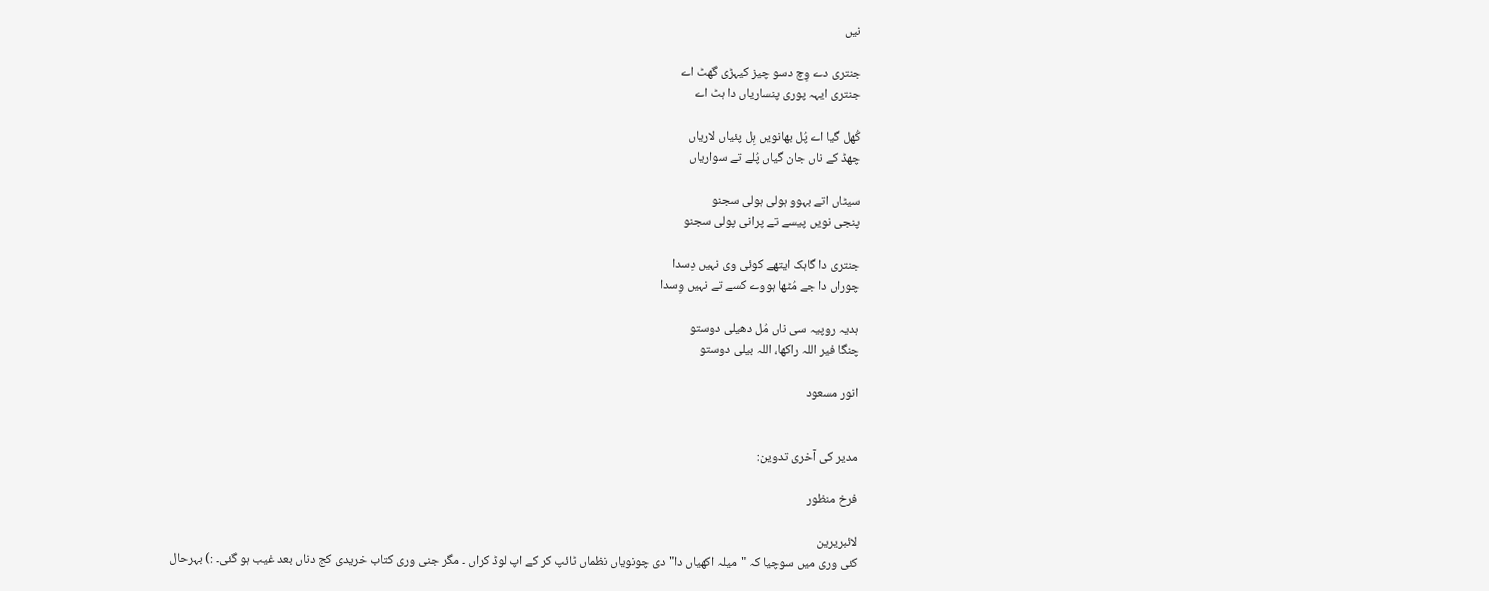نیں

جنتری دے وِچ دسو چیز کیہڑی گھٹ اے
جنتری ایہہ پوری پنساریاں دا ہٹ اے

کُھل گیا اے پُل بھانویں ہِل پئیاں لاریاں
چھڈ کے ناں جان گیاں پُلے تے سواریاں

سیٹاں اتے بہوو ہولی ہولی سجنو
پنجی نویں پیسے تے پرانی پولی سجنو

جنتری دا گاہک ایتھے کوئی وی نہیں دِسدا
چوراں دا جے مُٹھا ہووے کسے تے نہیں وِسدا

ہدیہ روپیہ سی ناں مُل دھیلی دوستو
چنگا فیر اللہ راکھا، اللہ بیلی دوستو

انور مسعود


مدیر کی آخری تدوین:

فرخ منظور

لائبریرین
کئی وری میں سوچیا کہ "میلہ اکھیاں دا" دی چونویاں نظماں ٹائپ کر کے اپ لوڈ کراں ۔ مگر جنی وری کتاب خریدی کج دناں بعد غیب ہو گئی۔ :) بہرحال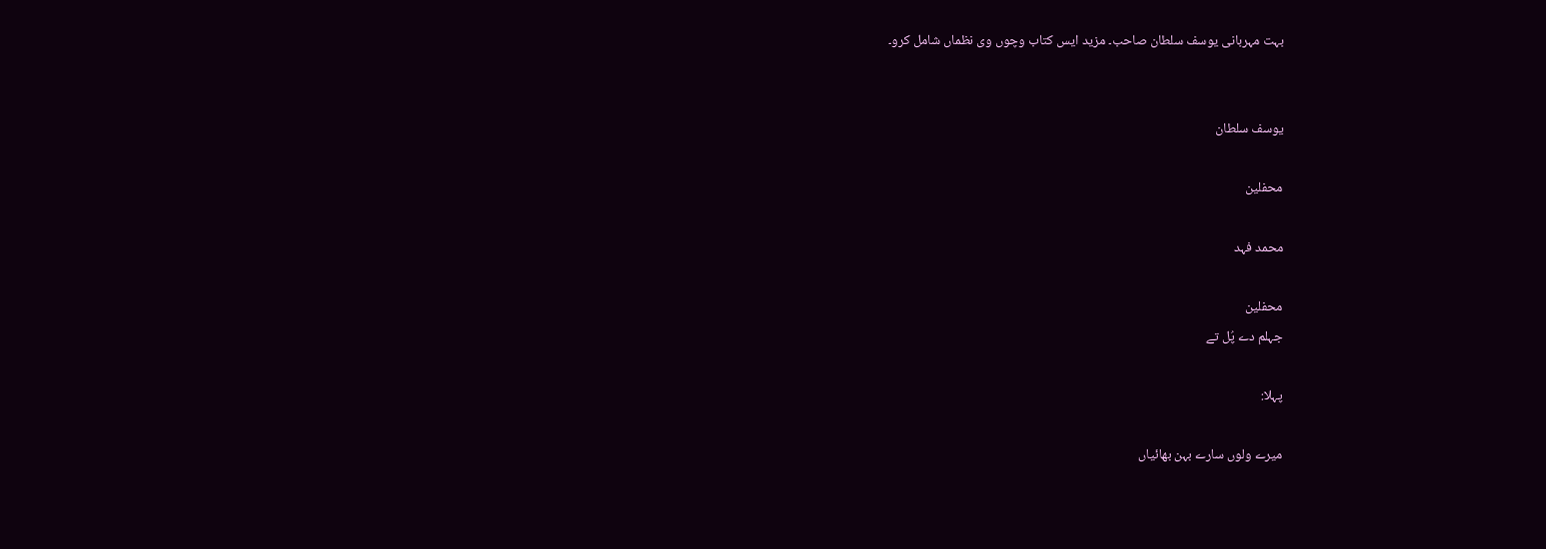بہت مہربانی یوسف سلطان صاحب۔ مزید ایس کتاب وچوں وی نظماں شامل کرو۔


یوسف سلطان

محفلین

محمد فہد

محفلین
جہلم دے پُل تے

پہلا:

میرے ولوں سارے بہن بھائیاں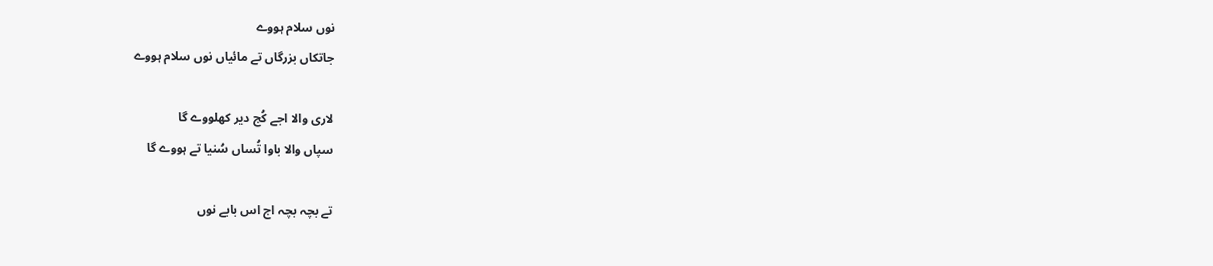نوں سلام ہووے
جاتکاں بزرگاں تے مائیاں نوں سلام ہووے

لاری والا اجے کُج دیر کھلووے گا
سپاں والا باوا تُساں سُنیا تے ہووے گا

تے بچہ بچہ اج اس بابے نوں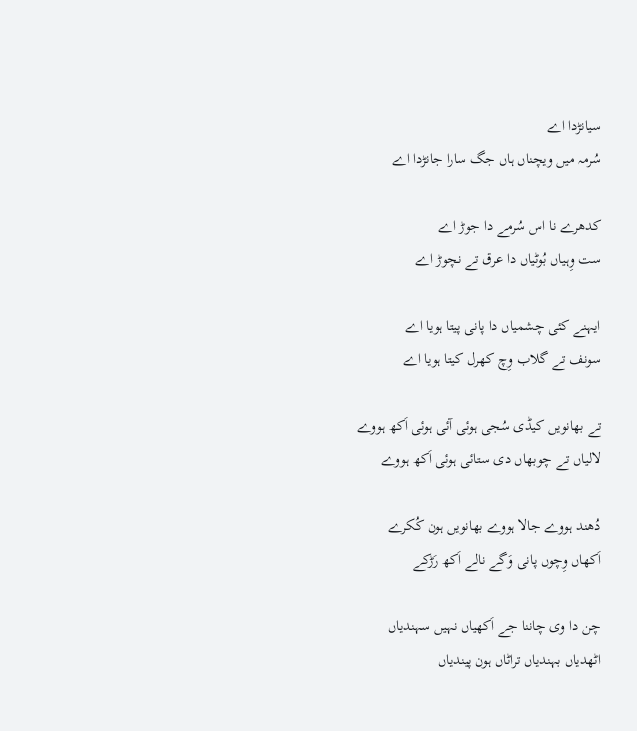سیانڑدا اے
سُرمہ میں ویچناں ہاں جگ سارا جانڑدا اے

کدھرے نا اس سُرمے دا جوڑ اے
ست وِہیاں بُوٹیاں دا عرق تے نچوڑ اے

ایہنے کئی چشمیاں دا پانی پیتا ہویا اے
سونف تے گلاب وِچ کھرل کیتا ہویا اے

تے بھانویں کیڈی سُجی ہوئی آئی ہوئی اَکھ ہووے
لالیاں تے چوبھاں دی ستائی ہوئی اَکھ ہووے

دُھند ہووے جالا ہووے بھانویں ہون کُکرے
اَکھاں وِچوں پانی وَگے نالے اَکھ رَڑکے

چن دا وی چاننا جے اَکھیاں نہیں سہندیاں
اٹھدیاں بہندیاں تراٹاں ہون پیندیاں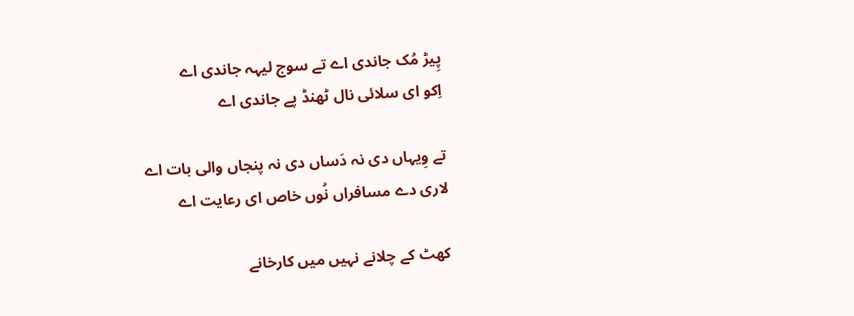پِیڑ مُک جاندی اے تے سوج لیہہ جاندی اے
اِکو ای سلائی نال ٹھنڈ پے جاندی اے

تے وِیہاں دی نہ دَساں دی نہ پنجاں والی بات اے
لاری دے مسافراں نُوں خاص ای رعایت اے

کھٹ کے چلانے نہیں میں کارخانے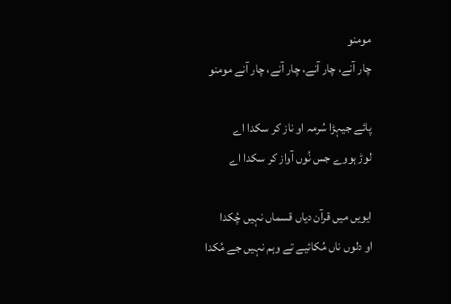مومنو
چار آنے، چار آنے، چار آنے، چار آنے مومنو

پائے جیہڑا سُرمہ او ناز کر سکدا اے
لوڑ ہووے جس نُوں آواز کر سکدا اے

ایویں میں قرآن دیاں قسماں نہیں چُکدا
او دلوں ناں مُکائیے تے وہم نہیں جے مُکدا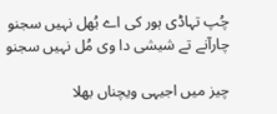چُپ تہاڈی ہور کی اے بُھل نہیں سجنو
چارآنے تے شیشی دا وی مُل نہیں سجنو

چيز میں اجیہی ویچناں بھلا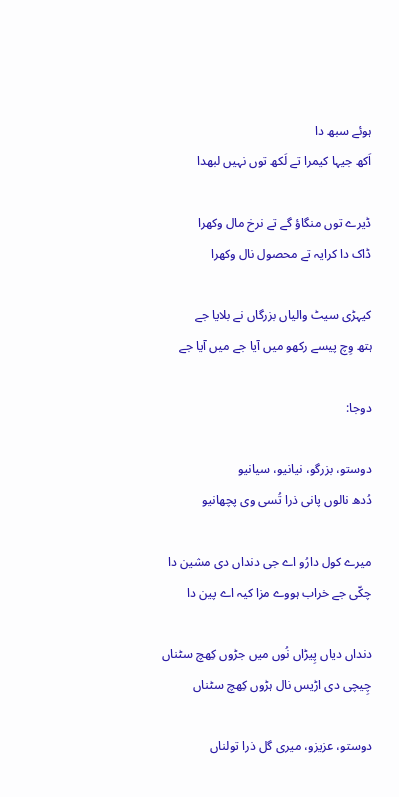ہوئے سبھ دا
اَکھ جیہا کیمرا تے لَکھ توں نہیں لبھدا

ڈیرے توں منگاؤ گے تے نرخ مال وکھرا
ڈاک دا کرایہ تے محصول نال وکھرا

کیہڑی سیٹ والیاں بزرگاں نے بلایا جے
ہتھ وِچ پیسے رکھو میں آيا جے میں آيا جے

دوجا:

دوستو، بزرگو، نیانیو، سیانیو
دُدھ نالوں پانی ذرا تُسی وی پچھانیو

میرے کول دارُو اے جی دنداں دی مشین دا
چکّی جے خراب ہووے مزا کیہ اے پین دا

دنداں دیاں پِیڑاں نُوں میں جڑوں کِھچ سٹناں
چِیچی دی اڑیس نال ہڑوں کِھچ سٹناں

دوستو، عزیزو، میری گل ذرا تولناں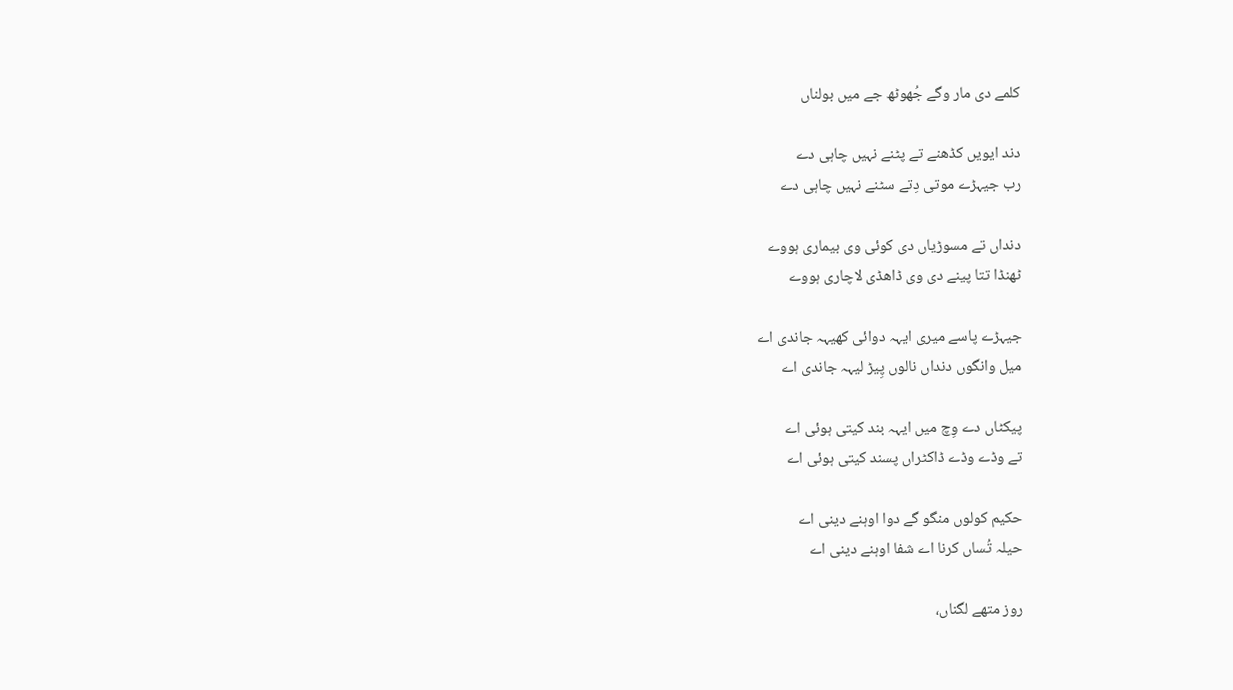کلمے دی مار وگے جُھوٹھ جے میں بولناں

دند ایویں کڈھنے تے پٹنے نہیں چاہی دے
رب جیہڑے موتی دِتے سٹنے نہیں چاہی دے

دنداں تے مسوڑیاں دی کوئی وی بیماری ہووے
ٹھنڈا تتا پینے دی وی ڈاھڈی لاچاری ہووے

جیہڑے پاسے میری ایہہ دوائی کھیہہ جاندی اے
میل وانگوں دنداں نالوں پِیڑ لیہہ جاندی اے

پیکٹاں دے وِچ میں ایہہ بند کیتی ہوئی اے
تے وڈے وڈے ڈاکٹراں پسند کیتی ہوئی اے

حکیم کولوں منگو گے دوا اوہنے دینی اے
حیلہ تُساں کرنا اے شفا اوہنے دینی اے

روز متھے لگناں،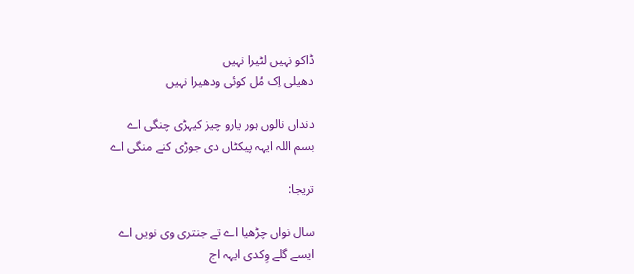ڈاکو نہیں لٹیرا نہیں
دھیلی اِک مُل کوئی ودھیرا نہیں

دنداں نالوں ہور یارو چیز کیہڑی چنگی اے
بسم اللہ ایہہ پیکٹاں دی جوڑی کنے منگی اے

تریجا:

سال نواں چڑھیا اے تے جنتری وی نویں اے
ایسے گلے وِکدی ایہہ اج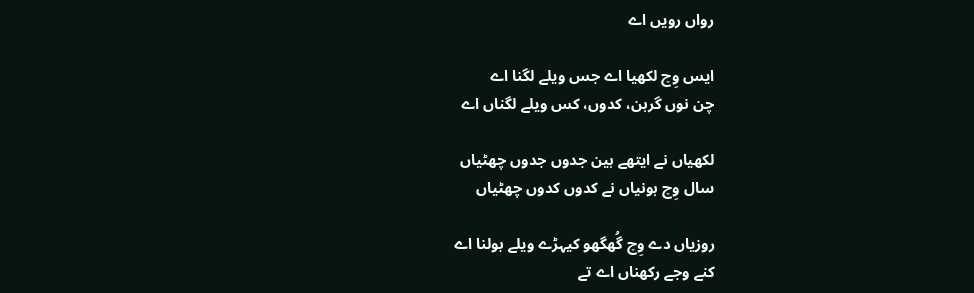رواں رویں اے

ایس وِچ لکھیا اے جس ویلے لگنا اے
چن نوں گرہن، کدوں، کس ویلے لگناں اے

لکھیاں نے ایتھے ہین جدوں جدوں چھٹیاں
سال وِچ ہونیاں نے کدوں کدوں چھٹیاں

روزیاں دے وِچ گُھگھو کیہڑے ویلے بولنا اے
کنے وجے رکھناں اے تے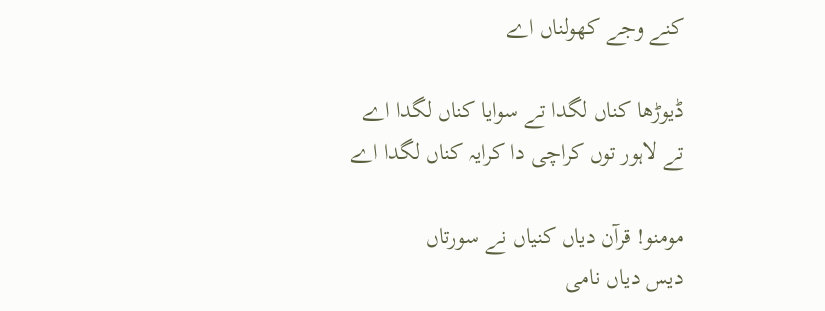کنے وجے کھولناں اے

ڈیوڑھا کناں لگدا تے سوایا کناں لگدا اے
تے لاہور توں کراچی دا کرایہ کناں لگدا اے

مومنو! قرآن دیاں کنیاں نے سورتاں
دیس دیاں نامی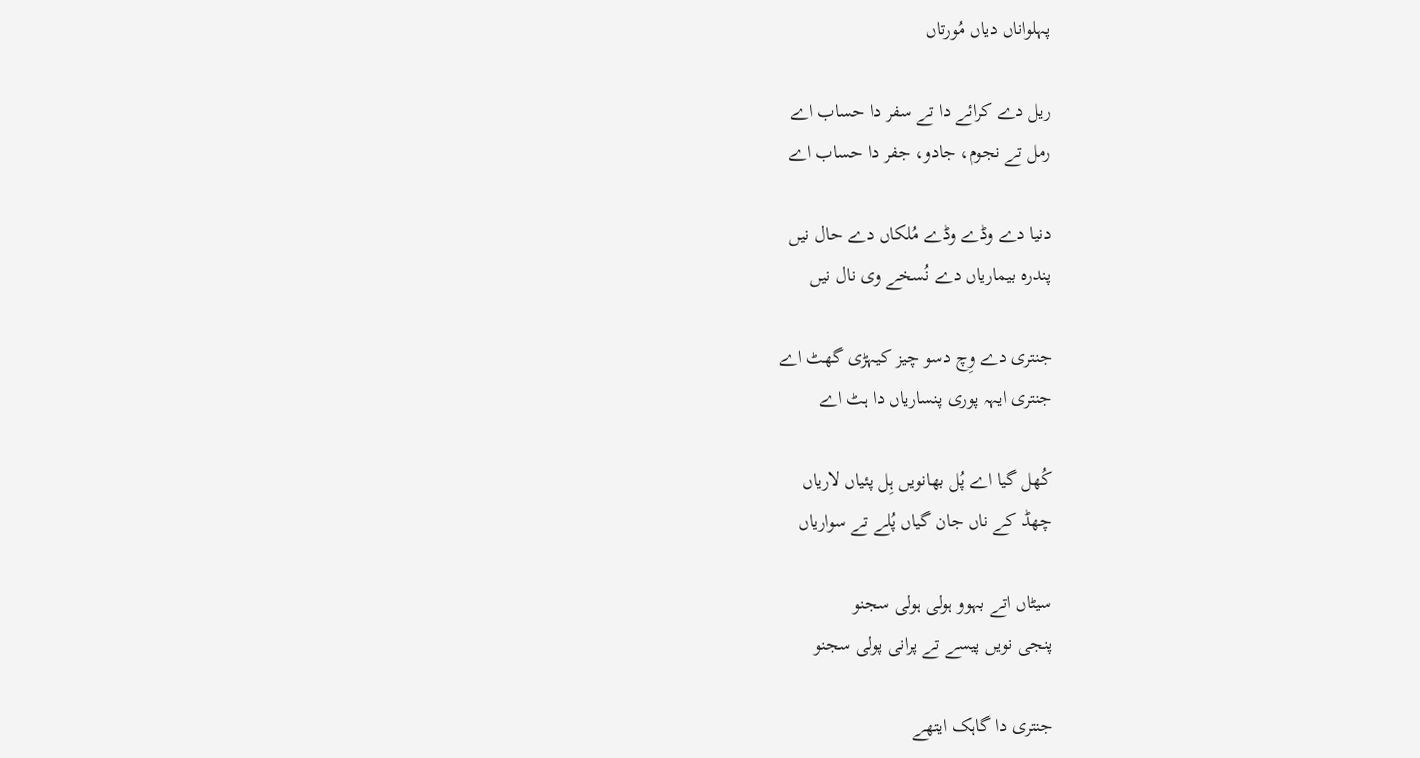پہلواناں دیاں مُورتاں

ریل دے کرائے دا تے سفر دا حساب اے
رمل تے نجوم، جادو، جفر دا حساب اے

دنیا دے وڈے وڈے مُلکاں دے حال نیں
پندرہ بیماریاں دے نُسخے وی نال نیں

جنتری دے وِچ دسو چیز کیہڑی گھٹ اے
جنتری ایہہ پوری پنساریاں دا ہٹ اے

کُھل گیا اے پُل بھانویں ہِل پئیاں لاریاں
چھڈ کے ناں جان گیاں پُلے تے سواریاں

سیٹاں اتے بہوو ہولی ہولی سجنو
پنجی نویں پیسے تے پرانی پولی سجنو

جنتری دا گاہک ایتھے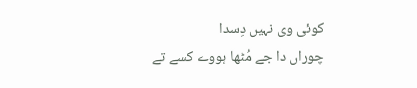کوئی وی نہیں دِسدا
چوراں دا جے مُٹھا ہووے کسے تے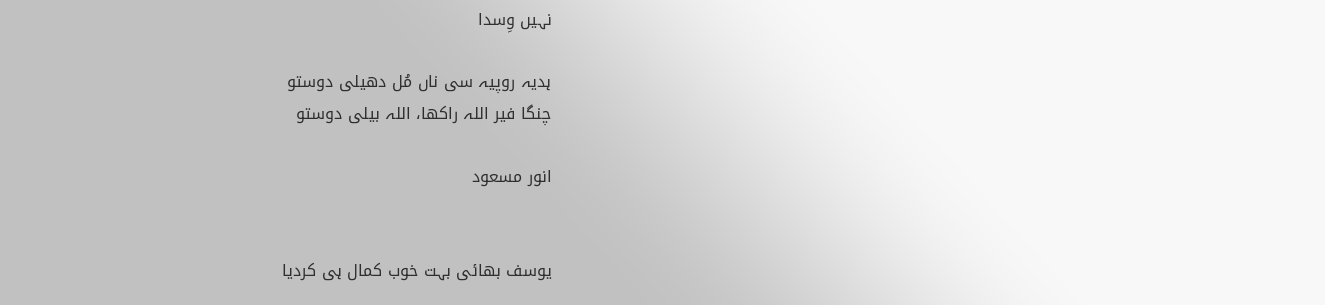نہیں وِسدا

ہدیہ روپیہ سی ناں مُل دھیلی دوستو
چنگا فیر اللہ راکھا، اللہ بیلی دوستو

انور مسعود


یوسف بھائی بہت خوب کمال ہی کردیا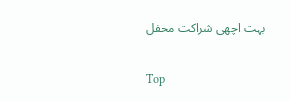بہت اچھی شراکت محفل

Top